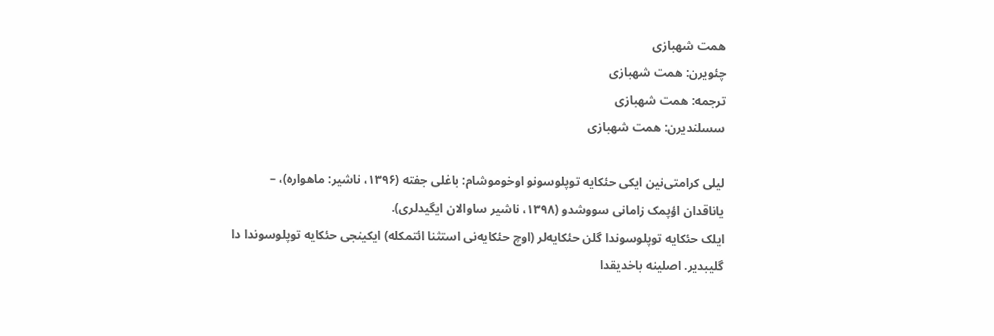همت شهبازی
چئویرن: همت شهبازی
ترجمه: همت شهبازی
سسلندیرن: همت شهبازی

لیلی کرامتی‌نین ایکی حئکایه توپلوسونو اوخوموشام: باغلی جفته (۱۳۹۶، ناشیر: ماهواره)، – یاناقدان اؤپمک زامانی سووشدو (۱۳۹۸، ناشیر ساوالان ایگیدلری).
ایلک حئکایه توپلوسوندا گلن حئکایه‌لر (اوچ حئکایه‌نی استثنا ائتمکله) ایکینجی حئکایه توپلوسوندا دا گلیبدیر. اصلینه باخدیقدا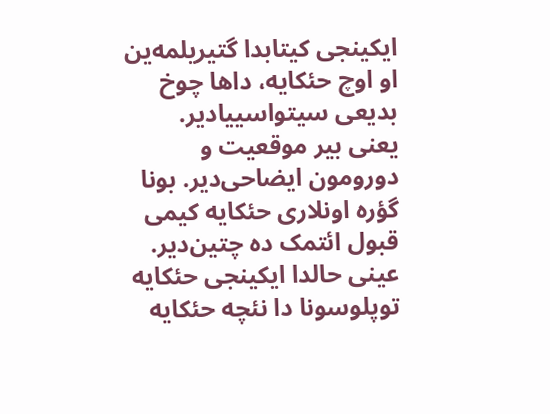ایکینجی کیتابدا گتیریلمه‌ین او اوچ حئکایه، داها چوخ بدیعی سیتواسییادیر. یعنی بیر موقعیت و دورومون ایضاحی‌‌دیر. بونا گؤره اونلاری حئکایه کیمی قبول ائتمک ده چتین‌دیر. عینی حالدا ایکینجی حئکایه توپلوسونا دا نئچه حئکایه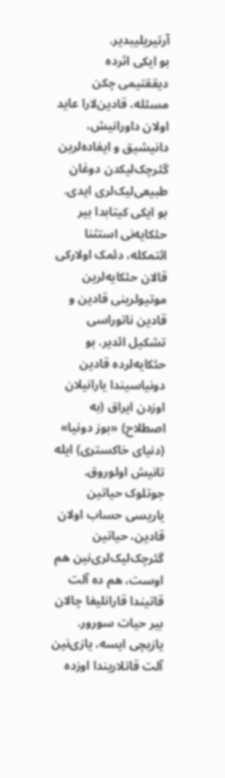آرتیریلیبدیر.
بو ایکی اثرده دیققتیمی چکن مسئله، قادین‌لارا عاید اولان داورانیش، دانیشیق و ایفاده‌لرین گئرچک‌لیکدن دوغان طبیعی‌لیک‌لری ایدی. بو ایکی کیتابدا بیر حئکایه‌نی استثنا ائتمکله، دئمک اولارکی قالان حئکایه‌لرین موتیولرینی قادین و قادین ناتوراسی تشکیل ائدیر. بو حئکایه‌لرده قادین دونیاسیندا یارانیلان اوزدن ایراق (به اصطلاح) «بوز دونیا» (دنیای خاکستری) ایله تانیش اولوروق. جوتلوک حیاتین یاریسی حساب اولان قادین، حیاتین گئرچک‌لیک‌لری‌نین هم اوست، هم ده آلت قاتیندا قارانلیغا چالان بیر حیات سورور. یازیچی ایسه، یازی‌نین آلت قاتلاریندا اوزده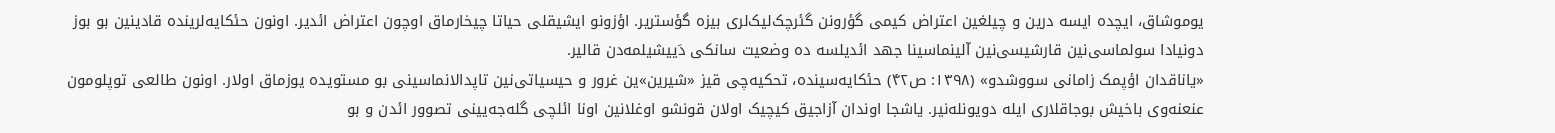یوموشاق، ایچده ایسه درین و چیلغین اعتراض کیمی گؤرونن گئرچک‌لیک‌لری بیزه گؤستریر. اؤزونو ایشیقلی حیاتا چیخارماق اوچون اعتراض ائدیر. اونون حئکایه‌لرینده قادینین بو بوز دونیادا سولماسی‌نین قارشیسی‌نین آلینماسینا جهد ائدیلسه ده وضعیت سانکی دَییشیلمه‌دن قالیر.
«یاناقدان اؤپمک زامانی سووشدو» (۱۳۹۸: ص۴۲) حئکایه‌سینده، تحکیه‌چی قیز «شیرین»ین غرور و حیسیاتی‌نین تاپدالانماسینی بو مستویده یوزماق اولار. اونون طالعی توپلومون عنعنه‌وی باخیش بوجاقلاری ایله دویونله‌نیر. یاشجا اوندان آزاجیق کیچیک اولان قونشو اوغلانین اونا ائلچی گله‌جه‌یینی تصوور ائدن و بو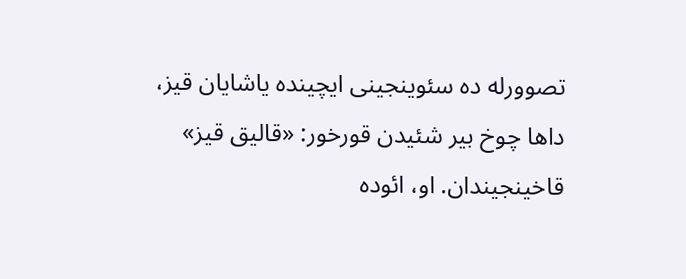تصوورله ده سئوینجینی ایچینده یاشایان قیز، داها چوخ بیر شئیدن قورخور: «قالیق قیز» قاخینجیندان. او، ائوده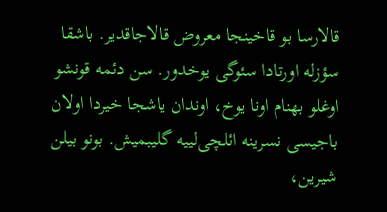قالارسا بو قاخینجا معروض قالاجاقدیر. باشقا سؤزله اورتادا سئوگی یوخدور. سن دئمه قونشو اوغلو بهنام اونا یوخ، اوندان یاشجا خیردا اولان باجیسی نسرینه ائلچی‌لییه گلیبمیش. بونو بیلن شیرین،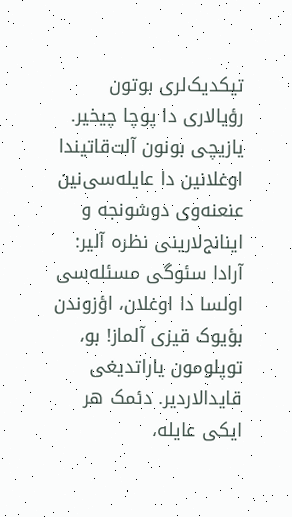تیکدیک‌لری بوتون رؤیالاری دا پوچا چیخیر. یازیچی بونون آلت‌قاتیندا اوغلانین دا عایله‌سی‌نین عنعنه‌وی دوشونجه و اینانج‌لارینی نظره آلیر: آرادا سئوگی مسئله‌سی اولسا دا اوغلان، اؤزوندن بؤیوک قیزی آلماز! بو، توپلومون یاراتدیغی قایدالاردیر. دئمک هر ایکی عایله،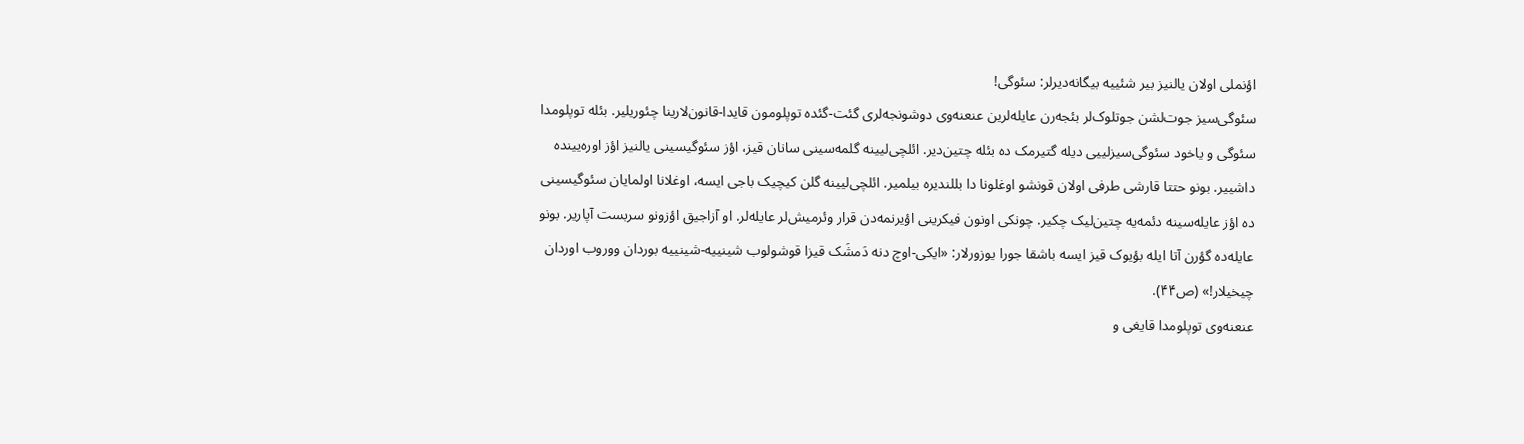اؤنملی اولان یالنیز بیر شئییه بیگانه‌دیرلر: سئوگی!
سئوگی‌سیز جوت‌لشن جوتلوک‌لر بئجه‌رن عایله‌لرین عنعنه‌وی دوشونجه‌لری گئت-گئده توپلومون قایدا-قانون‌لارینا چئوریلیر. بئله توپلومدا سئوگی و یاخود سئوگی‌سیزلییی دیله گتیرمک ده بئله چتین‌دیر. ائلچی‌لیینه گلمه‌سینی سانان قیز، اؤز سئوگیسینی یالنیز اؤز اوره‌یینده داشییر. بونو حتتا قارشی طرفی اولان قونشو اوغلونا دا بللندیره بیلمیر. ائلچی‌لیینه گلن کیچیک باجی ایسه، اوغلانا اولمایان سئوگیسینی ده اؤز عایله‌سینه دئمه‌یه چتین‌لیک چکیر. چونکی اونون فیکرینی اؤیرنمه‌دن قرار وئرمیش‌لر عایله‌لر. او آزاجیق اؤزونو سربست آپاریر. بونو عایله‌ده گؤرن آتا ایله بؤیوک قیز ایسه باشقا جورا یوزورلار: «ایکی‌-اوچ دنه دَمشَک قیزا قوشولوب شینییه‌-شینییه بوردان ووروب اوردان چیخیلار!» (ص۴۴).
عنعنه‌وی توپلومدا قایغی و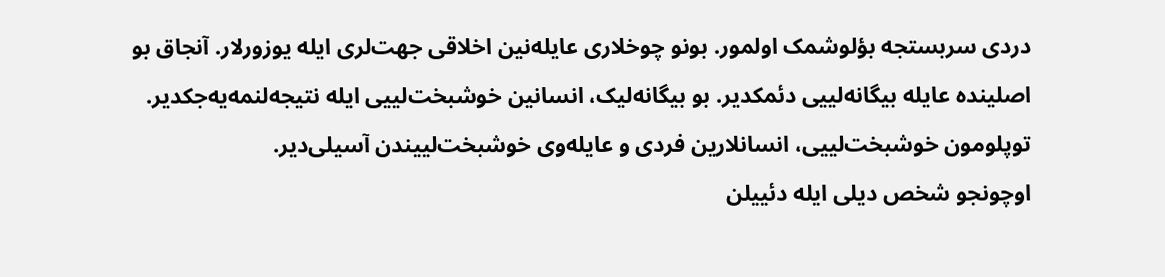دردی سربستجه بؤلوشمک اولمور. بونو چوخلاری عایله‌نین اخلاقی جهت‌لری ایله یوزورلار. آنجاق بو اصلینده عایله بیگانه‌لییی دئمکدیر. بو بیگانه‌لیک، انسانین خوشبخت‌لییی ایله نتیجه‌لنمه‌یه‌جکدیر. توپلومون خوشبخت‌لییی، انسانلارین فردی و عایله‌وی خوشبخت‌لییندن آسیلی‌دیر.
اوچونجو شخص دیلی ایله دئییلن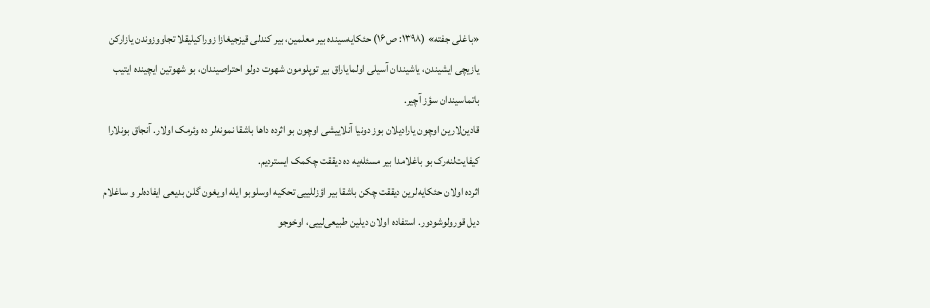«باغلی جفته» (۱۳۹۸: ص۱۶) حئکایه‌سینده بیر معلمین، بیر کندلی قیزجیغازا زوراکیلیقلا تجاووزوندن یازارکن یازیچی ایشیندن، یاشیندان آسیلی اولمایاراق بیر توپلومون شهوت دولو احتراصیندان، بو شهوتین ایچینده ایتیب باتماسیندان سؤز آچیر.
قادین‌لارین اوچون یارادیلان بوز دونیا آنلاییشی اوچون بو اثرده داها باشقا نمونه‌لر ده وئرمک اولار. آنجاق بونلارا کیفایت‌لنه‌رک بو باغلامدا بیر مسئله‌یه ده دیققت چکمک ایستردیم.
اثرده اولان حئکایه‌‌لرین دیققت چکن باشقا بیر اؤزللییی تحکیه اوسلوبو ایله اویغون گلن بدیعی ایفاده‌لر و ساغلام دیل قورولوشودور. استفاده اولان دیلین طبیعی‌لییی، اوخوجو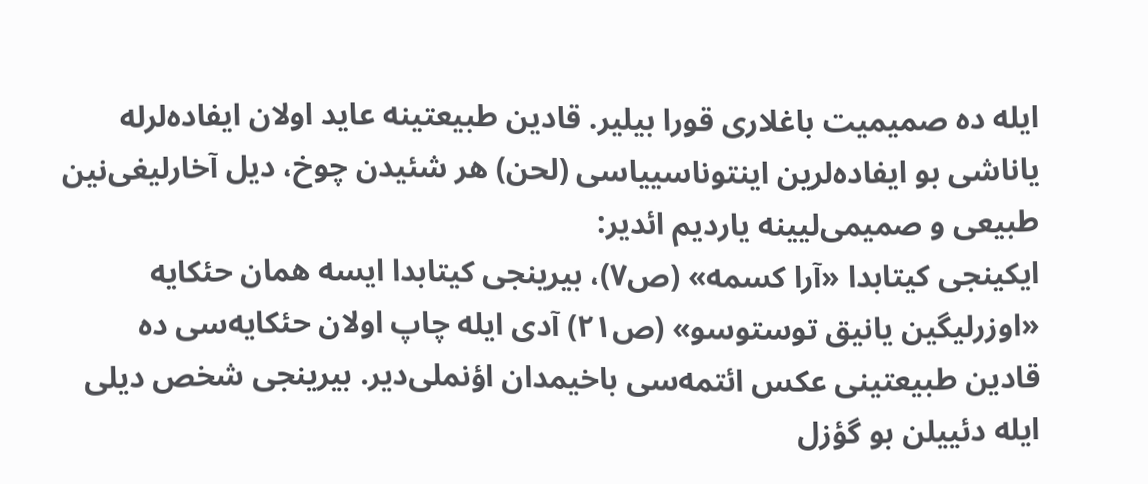ایله ده صمیمیت باغلاری قورا بیلیر. قادین طبیعتینه عاید اولان ایفاده‌لرله یاناشی بو ایفاده‌لرین اینتوناسییاسی (لحن) هر شئیدن چوخ، دیل آخارلیغی‌نین طبیعی و صمیمی‌لیینه یاردیم ائدیر:
ایکینجی کیتابدا «آرا کسمه» (ص۷)، بیرینجی کیتابدا ایسه همان حئکایه «اوزرلیگین یانیق توستوسو» (ص۲۱) آدی ایله چاپ اولان حئکایه‌سی ده قادین طبیعتینی عکس ائتمه‌سی باخیمدان اؤنملی‌دیر. بیرینجی شخص دیلی ایله دئییلن بو گؤزل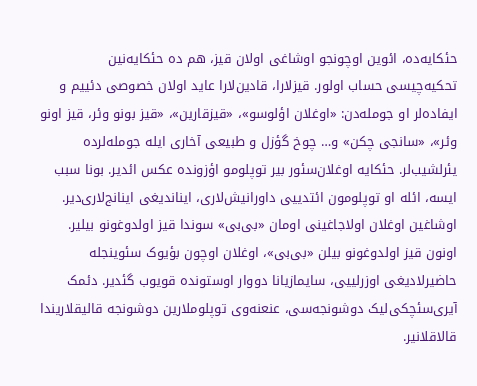حئکایه‌ده، ائوین اوچونجو اوشاغی اولان قیز، هم ده حئکایه‌نین تحکیه‌چیسی حساب اولور. قیزلارا، قادین‌لارا عاید اولان خصوصی دئییم و ایفاده‌لر او جومله‌دن: «اوغلان اؤلوسو»، «قیزقارین»، «قیز بونو وئر، قیز اونو وئر»، «سانجی چکن‌» و… چوخ گؤزل و طبیعی آخاری ایله جومله‌لرده یئرلشیب‌لر. حئکایه اوغلان‌سئور بیر توپلومو اؤزونده عکس ائدیر. بونا سبب ایسه، ائله او توپلومون ائتدییی داورانیش‌لاری، ایناندیغی اینانج‌لاری‌‌دیر. اوشاغین اوغلان اولاجاغینی اومان «بی‌بی» سوندا قیز اولدوغونو بیلیر. اونون قیز اولدوغونو بیلن «بی‌بی»، اوغلان اوچون بؤیوک سئوینجله حاضیرلادیغی اوزرلییی، سایمازیانا دووار اوستونده قویوب گئدیر. دئمک آیری‌سئچکی‌لیک دوشونجه‌سی، عنعنه‌وی توپلوملارین دوشونجه قالیقلاریندا قالاقلانیر.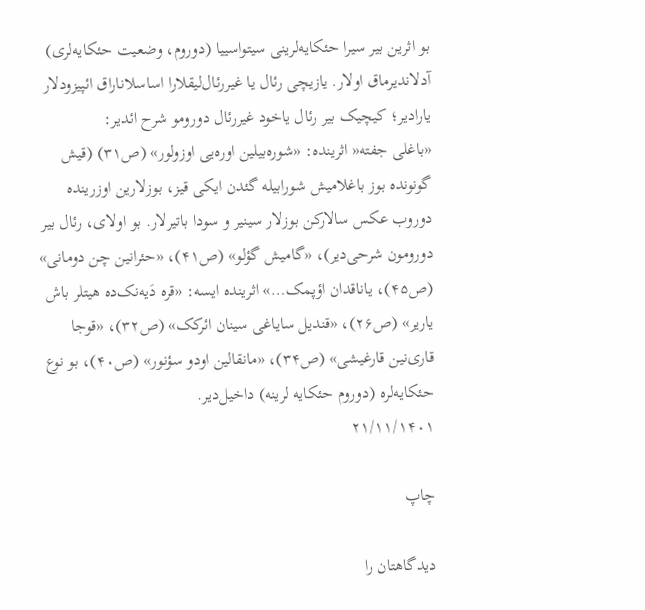بو اثرین بیر سیرا حئکایه‌لرینی سیتواسییا (دوروم، وضعیت حئکایه‌لری) آدلاندیرماق اولار. یازیچی رئال یا غیررئال‌لیقلارا اساسلاناراق ائپیزودلار یارادیر؛ کیچیک بیر رئال یاخود غیررئال دورومو شرح ائدیر:
«باغلی جفته« اثرینده: «شوره‌بیلین اوره‌یی اوزولور» (ص۳۱) (قیش گونونده بوز باغلامیش شورابیله گئدن ایکی قیز، بوزلارین اوزرینده دوروب عکس سالارکن بوزلار سینیر و سودا باتیرلار. بو اولای، رئال بیر دورومون شرحی‌دیر)، «گامیش گؤلو» (ص۴۱)، «حئرانین چن دومانی» (ص۴۵)، یاناقدان اؤپمک…» اثرینده ایسه: «قره دَیه‌نک‌ده هیتلر باش یاریر» (ص۲۶)، «قندیل سایاغی سینان ائرکک» (ص۳۲)، «قوجا قاری‌نین قارغیشی» (ص۳۴)، «مانقالین اودو سؤنور» (ص۴۰)، بو نوع حئکایه‌لره (دوروم حئکایه لرینه) داخیل‌دیر.
۲۱/۱۱/۱۴۰۱

چاپ

دیدگاهتان را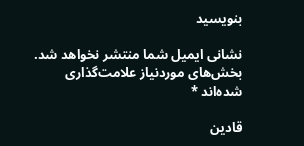بنویسید

نشانی ایمیل شما منتشر نخواهد شد. بخش‌های موردنیاز علامت‌گذاری شده‌اند *

قادین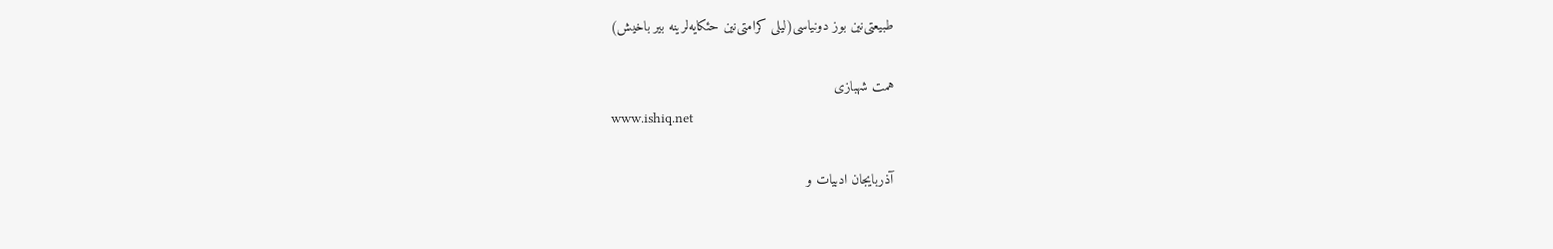طبیعتی‌نین بوز دونیاسی(لیلی کرامتی‌نین حئکایه‌لرینه بیر باخیش)

همت شهبازی
www.ishiq.net

آذربایجان ادبیات و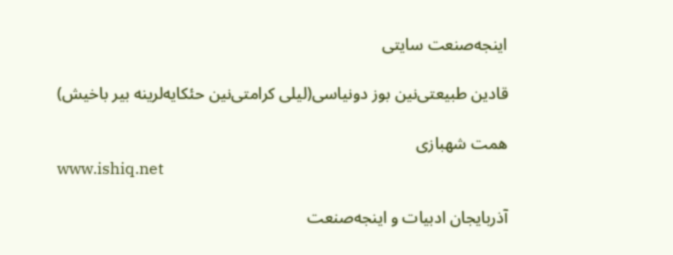اینجه‌صنعت سایتی

قادین طبیعتی‌نین بوز دونیاسی(لیلی کرامتی‌نین حئکایه‌لرینه بیر باخیش)

همت شهبازی
www.ishiq.net

آذربایجان ادبیات و اینجه‌صنعت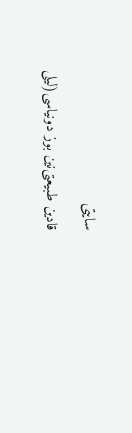سایتی

قادین طبیعتی‌نین بوز دونیاسی(لیلی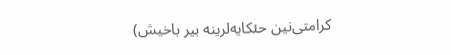کرامتی‌نین حئکایه‌لرینه بیر باخیش)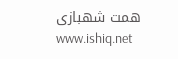همت شهبازی
www.ishiq.net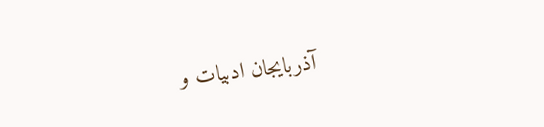آذربایجان ادبیات و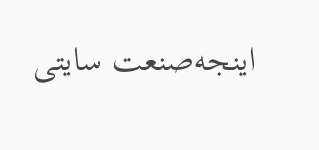اینجه‌صنعت سایتی